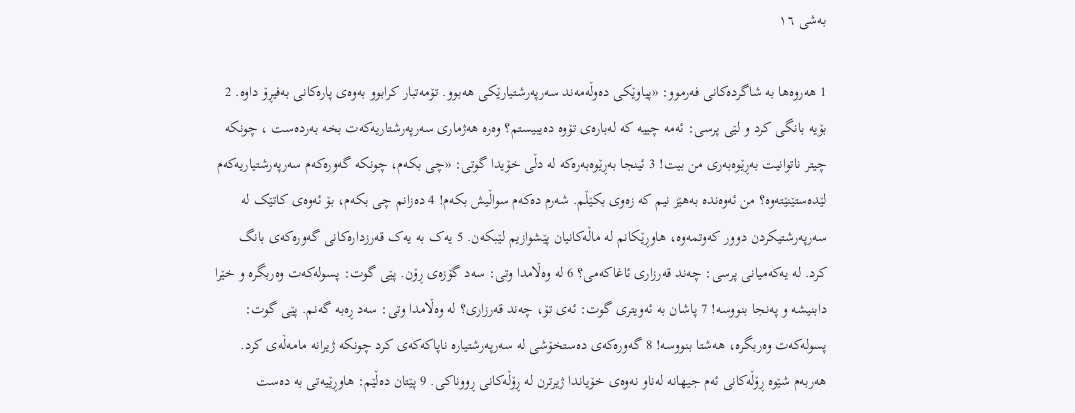بەشی ١٦

1 هەروەها بە شاگردەکانی فەرموو: «پیاوێکی دەوڵەمەند سەرپەرشتیارێکی هەبوو. تۆمەتبار کرابوو بەوەی پارەکانی بەفیڕۆ داوە. 2 بۆیە بانگی کرد و لێی پرسی: ئەمە چییە کە لەبارەی تۆوە دەیبیستم؟ وەرە هەژماری سەرپەرشتاریەکەت بخە بەردەست ، چونکە چیتر ناتوانیت بەڕێوەبەری من بیت! 3 ئینجا بەڕێوەبەرەکە لە دڵی خۆیدا گوتی: «چی بکەم، چونکە گەورەکەم سەرپەرشتیاریەکەم لێدەستێنێتەوە؟ من ئەوەندە بەهێز نیم کە زەوی بکێڵم. شەرم دەکەم سواڵیش بکەم! 4 دەزانم چی بکەم، بۆ ئەوەی کاتێک لە سەرپەرشتیکردن دوور کەوتمەوە، هاوڕێکانم لە ماڵەکانیان پێشوازیم لێبکەن. 5 یەک بە یەک قەرزدارەکانی گەورەکەی بانگ کرد. لە یەکەمیانی پرسی: چەند قەرزاری ئاغاکەمی؟ 6 لە وەڵامدا وتی: سەد گۆزەی ڕۆن. پێی گوت: پسولەکەت وەربگرە و خێرا دابنیشە و پەنجا بنووسە! 7 پاشان بە ئەویتری گوت: ئەی تۆ، چەند قەرزاری؟ لە وەڵامدا وتی: سەد ڕەبە گەنم. پێی گوت: پسولەکەت وەربگرە، هەشتا بنووسە! 8 گەورەکەی دەستخۆشی لە سەرپەرشتیارە ناپاکەکەی کرد چونکە ژیرانە مامەڵەی کرد. هەربەم شێوە ڕۆڵەکانی ئەم جیهانە لەناو نەوەی خۆیاندا ژیرترن لە ڕۆڵەکانی ڕووناکی. 9 پێتان دەڵێم: هاوڕێیەتی بە دەست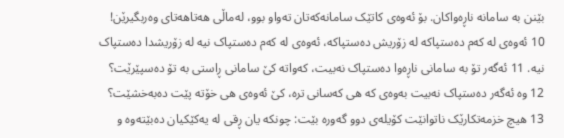بێنن بە سامانە ناڕەواکان. بۆ ئەوەی کاتێک سامانەکەتان تەواو بوو، لەماڵی هەتاهەتای وەربگیرێن! 10 ئەوەی لە کەم دەستپاکە لە زۆریش دەستپاکە، ئەوەی لە کەم دەستپاک نیە لە زۆریشدا دەستپاک نیە. 11 ئەگەر تۆ بە سامانی ناڕەوا دەستپاک نەبیت، کەواتە کێ سامانی ڕاستی بە تۆ دەسپێرێت؟ 12 وە ئەگەر دەستپاک نەبیت بەوەی کە هی کەسانی ترە، کێ ئەوەی هی خۆتە پێت دەبەخشێت؟ 13 هیچ خزمەتکارێک ناتوانێت کۆیلەی دوو گەورە بێت: چونکە یان ڕقی لە یەکێکیان دەبێتەوە و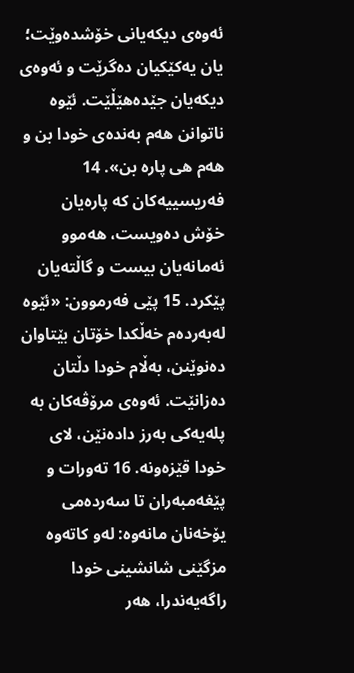ئەوەی دیکەیانی خۆشدەوێت؛ یان یەکێکیان دەگرێت و ئەوەی دیکەیان جێدەهێڵێت. ئێوە ناتوانن هەم بەندەی خودا بن و هەم هی پارە بن». 14 فەریسییەکان کە پارەیان خۆش دەویست، هەموو ئەمانەیان بیست و گاڵتەیان پێکرد. 15 پێی فەرموون: «ئێوە لەبەردەم خەڵکدا خۆتان بێتاوان دەنوێنن، بەڵام خودا دڵتان دەزانێت. ئەوەی مرۆڤەکان بە پلەیەکی بەرز دادەنێن، لای خودا قێزەونە. 16 تەورات و پێغەمبەران تا سەردەمی یۆخەنان مانەوە: لەو کاتەوە مزگێنی شانشینی خودا راگەیەندرا، هەر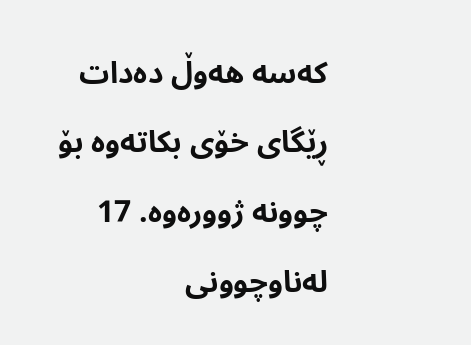کەسە هەوڵ دەدات ڕێگای خۆی بکاتەوە بۆ چوونە ژوورەوە. 17 لەناوچوونی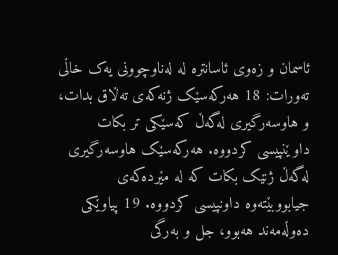ئاسمان و زەوی ئاسانترە لە لەناوچوونی یەک خاڵی تەورات: 18 هەرکەسێک ژنەکەی تەڵاق بدات، و هاوسەرگیری لەگەڵ کەسێکی تر بکات داوێنپیسی کردووە. هەرکەسێک هاوسەرگیری لەگەڵ ژنێک بکات کە لە مێردەکەی جیابووبێتەوە داونپیسی کردووە. 19 پیاوێکی دەوڵەمەند هەبوو، جل و بەرگی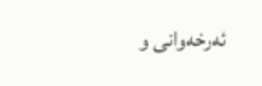ئەرخەوانی و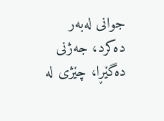جوانی لەبەر دەکرد، جەژنی دەگێڕا، چێژی لە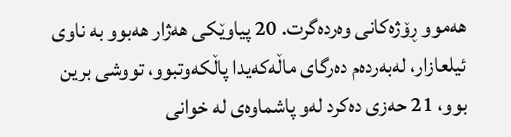هەموو ڕۆژەکانی وەردەگرت. 20 پیاوێکی هەژار هەبوو بە ناوی ئیلعازار، لەبەردەم دەرگای ماڵەکەیدا پاڵکەوتبوو، تووشی برین بوو، 21 حەزی دەکرد لەو پاشماوەی لە خوانی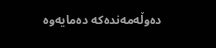دەوڵەمەندەکە دەمایەوە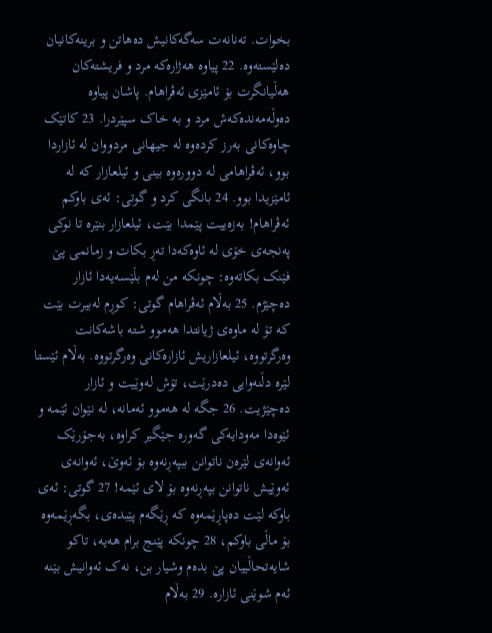بخوات. تەنانەت سەگەکانیش دەهاتن و برینەکانیان دەلێستەوە. 22 پیاوە هەژارەکە مرد و فریشتەکان هەڵیانگرت بۆ ئامێزی ئەڤراهام. پاشان پیاوە دەوڵەمەندەکەش مرد و بە خاک سپێردرا. 23 کاتێک چاوەکانی بەرز کردەوە لە جیهانی مردووان لە ئازاردا بوو، ئەڤراهامی لە دوورەوە بینی و ئیلعازار کە لە ئامێزیدا بوو. 24 بانگی کرد و گوتی: ئەی باوکم ئەڤراهام! بەزەییت پێمدا بێت، ئیلعازار بنێرە تا نوکی پەنجەی خۆی لە ئاوەکەدا تەڕ بکات و زمانمی پێ فێنک بکاتەوە: چونکە من لەم بڵێسەیەدا ئازار دەچێژم. 25 بەڵام ئەڤراهام گوتی: کوڕم لەبیرت بێت کە تۆ لە ماوەی ژیانتدا هەموو شتە باشەکانت وەرگرتووە، ئیلعازاریش ئازارەکانی وەرگرتووە. بەڵام ئێستا لێرە دڵنەوایی دەدرێت، تۆش لەوێیت و ئازار دەچێژیت. 26 جگە لە هەموو ئەمانە، لە نێوان ئێمە و ئێوەدا مەودایەکی گەورە جێگیر کراوە، بەجۆرێک ئەوانەی لێرەن ناتوانن ببپەڕنەوە بۆ ئەوێ، ئەوانەی ئەوێیش ناتوانن بپەڕنەوە بۆ لای ئێمە! 27 گوتی: ئەی باوکە لێت دەپاڕێمەوە کە ڕێگەم پێبدەی، بگەڕێمەوە بۆ ماڵی باوکم، 28 چونکە پێنج برام هەیە، تاکو شایەتحاڵییان پێ بدەم وشیار بن، نەک ئەوانیش بێنە ئەم شوێنی ئازارە. 29 بەڵام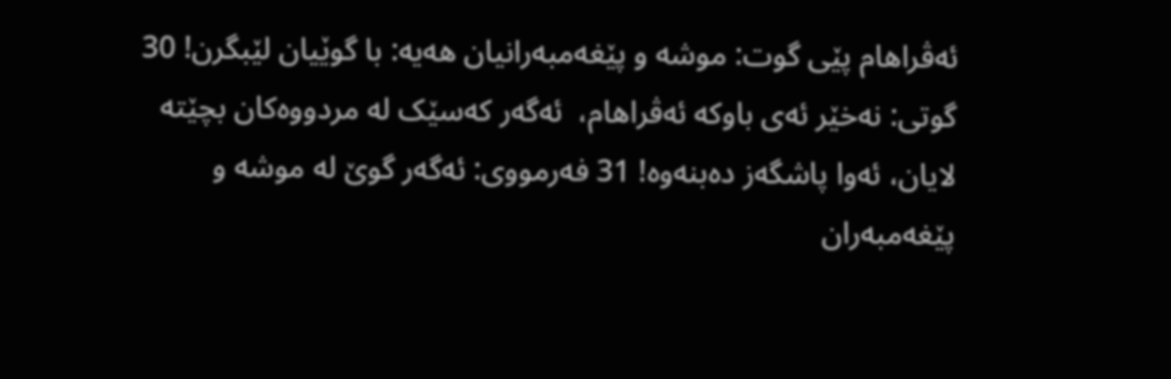ئەڤراهام پێی گوت: موشە و پێغەمبەرانیان هەیە: با گوێیان لێبگرن! 30 گوتی: نەخێر ئەی باوکە ئەڤراهام،  ئەگەر کەسێک لە مردووەکان بچێتە لایان، ئەوا پاشگەز دەبنەوە! 31 فەرمووی: ئەگەر گوێ لە موشە و پێغەمبەران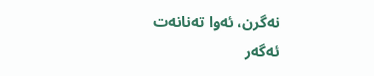نەگرن، ئەوا تەنانەت ئەگەر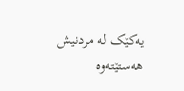یەکێک لە مردنیش هەستێتەوە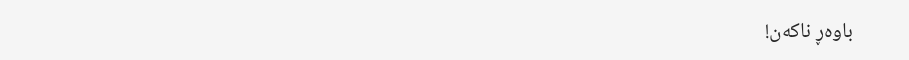باوەڕ ناکەن!